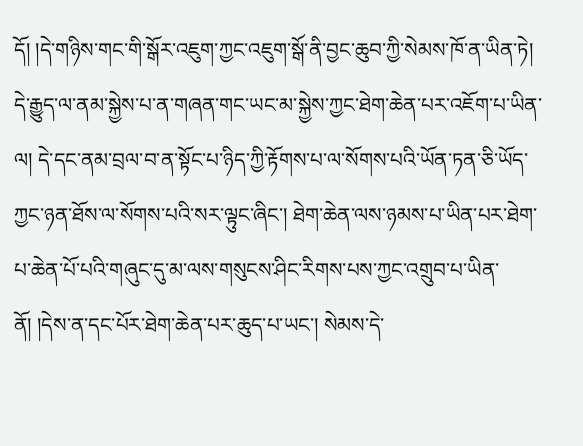དོ། །དེ་གཉིས་གང་གི་སྒོར་འཇུག་ཀྱང་འཇུག་སྒོ་ནི་བྱང་ཆུབ་ཀྱི་སེམས་ཁོ་ན་ཡིན་ཏེ། དེ་རྒྱུད་ལ་ནམ་སྐྱེས་པ་ན་གཞན་གང་ཡང་མ་སྐྱེས་ཀྱང་ཐེག་ཆེན་པར་འཇོག་པ་ཡིན་ལ། དེ་དང་ནམ་བྲལ་བ་ན་སྟོང་པ་ཉིད་ཀྱི་རྟོགས་པ་ལ་སོགས་པའི་ཡོན་ཏན་ཅི་ཡོད་ཀྱང་ཉན་ཐོས་ལ་སོགས་པའི་སར་ལྟུང་ཞིང་། ཐེག་ཆེན་ལས་ཉམས་པ་ཡིན་པར་ཐེག་པ་ཆེན་པོ་པའི་གཞུང་དུ་མ་ལས་གསུངས་ཤིང་རིགས་པས་ཀྱང་འགྲུབ་པ་ཡིན་ནོ། །དེས་ན་དང་པོར་ཐེག་ཆེན་པར་ཆུད་པ་ཡང་། སེམས་དེ་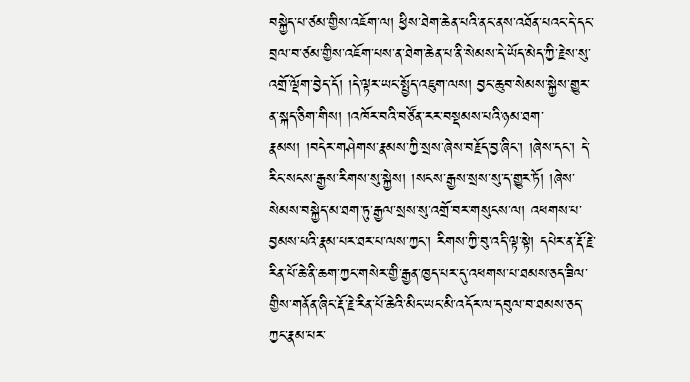བསྐྱེད་པ་ཙམ་གྱིས་འཇོག་ལ། ཕྱིས་ཐེག་ཆེན་པའི་ནང་ནས་འཐོན་པའང་དེ་དང་བྲལ་བ་ཙམ་གྱིས་འཇོག་པས་ན་ཐེག་ཆེན་པ་ནི་སེམས་དེ་ཡོད་མེད་ཀྱི་རྗེས་སུ་འགྲོ་ལྡོག་བྱེད་དོ། །དེ་ལྟར་ཡང་སྤྱོད་འཇུག་ལས། བྱང་ཆུབ་སེམས་སྐྱེས་གྱུར་ན་སྐད་ཅིག་གིས། །འཁོར་བའི་བཙོན་རར་བསྡམས་པའི་ཉམ་ཐག་རྣམས། །བདེར་གཤེགས་རྣམས་ཀྱི་སྲས་ཞེས་བརྗོད་བྱ་ཞིང་། །ཞེས་དང་། དེ་རིང་སངས་རྒྱས་རིགས་སུ་སྐྱེས། །སངས་རྒྱས་སྲས་སུ་ད་གྱུར་ཏོ། །ཞེས་སེམས་བསྐྱེད་མ་ཐག་ཏུ་རྒྱལ་སྲས་སུ་འགྲོ་བར་གསུངས་ལ། འཕགས་པ་བྱམས་པའི་རྣམ་པར་ཐར་པ་ལས་ཀྱང་། རིགས་ཀྱི་བུ་འདི་ལྟ་སྟེ། དཔེར་ན་རྡོ་རྗེ་རིན་པོ་ཆེ་ནི་ཆག་ཀྱང་གསེར་གྱི་རྒྱན་ཁྱད་པར་དུ་འཕགས་པ་ཐམས་ཅད་ཟིལ་གྱིས་གནོན་ཞིང་རྡོ་རྗེ་རིན་པོ་ཆེའི་མིང་ཡང་མི་འདོར་ལ་དབུལ་བ་ཐམས་ཅད་ཀྱང་རྣམ་པར་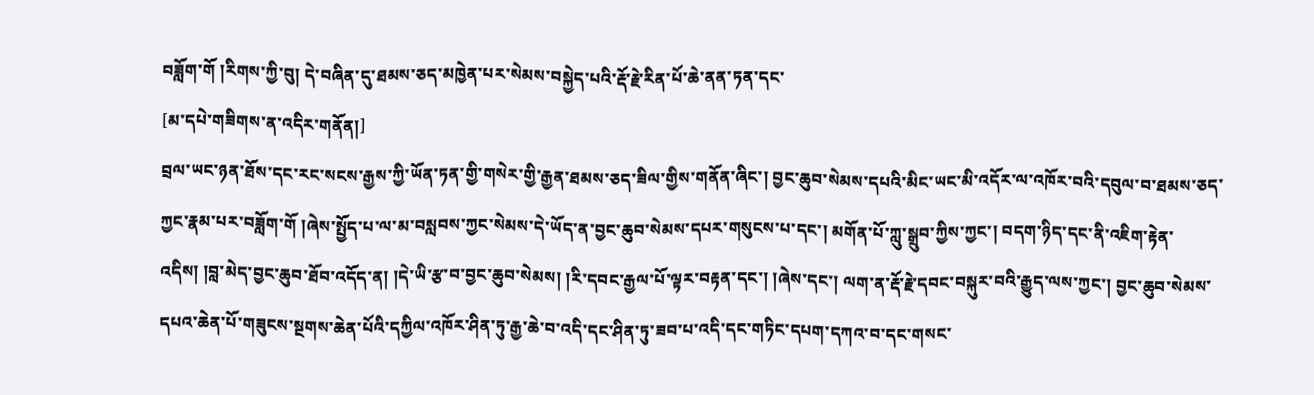བཟློག་གོ །རིགས་ཀྱི་བུ། དེ་བཞིན་དུ་ཐམས་ཅད་མཁྱེན་པར་སེམས་བསྐྱེད་པའི་རྡོ་རྗེ་རིན་པོ་ཆེ་ནན་ཏན་དང་
[མ་དཔེ་གཟིགས་ན་འདིར་གནོན།]
བྲལ་ཡང་ཉན་ཐོས་དང་རང་སངས་རྒྱས་ཀྱི་ཡོན་ཏན་གྱི་གསེར་གྱི་རྒྱན་ཐམས་ཅད་ཟིལ་གྱིས་གནོན་ཞིང་། བྱང་ཆུབ་སེམས་དཔའི་མིང་ཡང་མི་འདོར་ལ་འཁོར་བའི་དབུལ་བ་ཐམས་ཅད་ཀྱང་རྣམ་པར་བཟློག་གོ །ཞེས་སྤྱོད་པ་ལ་མ་བསླབས་ཀྱང་སེམས་དེ་ཡོད་ན་བྱང་ཆུབ་སེམས་དཔར་གསུངས་པ་དང་། མགོན་པོ་ཀླུ་སྒྲུབ་ཀྱིས་ཀྱང་། བདག་ཉིད་དང་ནི་འཇིག་རྟེན་འདིས། །བླ་མེད་བྱང་ཆུབ་ཐོབ་འདོད་ན། །དེ་ཡི་རྩ་བ་བྱང་ཆུབ་སེམས། །རི་དབང་རྒྱལ་པོ་ལྟར་བརྟན་དང་། །ཞེས་དང་། ལག་ན་རྡོ་རྗེ་དབང་བསྐུར་བའི་རྒྱུད་ལས་ཀྱང་། བྱང་ཆུབ་སེམས་དཔའ་ཆེན་པོ་གཟུངས་སྔགས་ཆེན་པོའི་དཀྱིལ་འཁོར་ཤིན་ཏུ་རྒྱ་ཆེ་བ་འདི་དང་ཤིན་ཏུ་ཟབ་པ་འདི་དང་གཏིང་དཔག་དཀའ་བ་དང་གསང་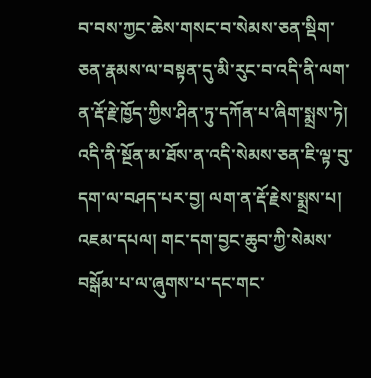བ་བས་ཀྱང་ཆེས་གསང་བ་སེམས་ཅན་སྡིག་ཅན་རྣམས་ལ་བསྟན་དུ་མི་རུང་བ་འདི་ནི་ལག་ན་རྡོ་རྗེ་ཁྱོད་ཀྱིས་ཤིན་ཏུ་དཀོན་པ་ཞིག་སྨྲས་ཏེ། འདི་ནི་སྔོན་མ་ཐོས་ན་འདི་སེམས་ཅན་ཇི་ལྟ་བུ་དག་ལ་བཤད་པར་བྱ། ལག་ན་རྡོ་རྗེས་སྨྲས་པ། འཇམ་དཔལ། གང་དག་བྱང་ཆུབ་ཀྱི་སེམས་བསྒོམ་པ་ལ་ཞུགས་པ་དང་གང་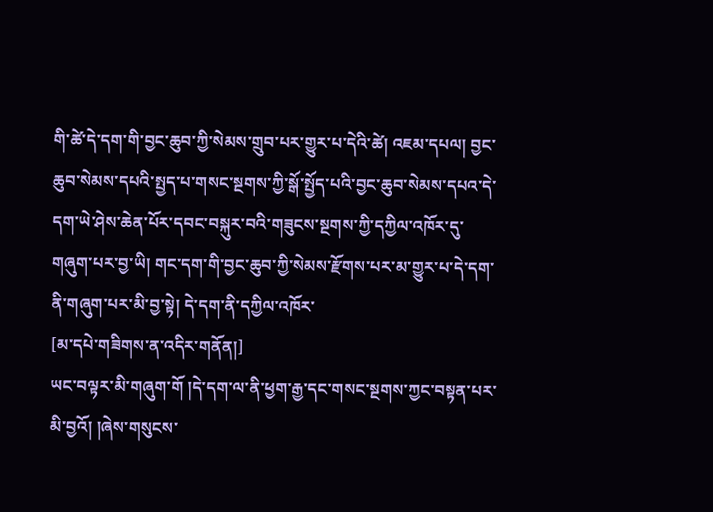གི་ཚེ་དེ་དག་གི་བྱང་ཆུབ་ཀྱི་སེམས་གྲུབ་པར་གྱུར་པ་དེའི་ཚེ། འཇམ་དཔལ། བྱང་ཆུབ་སེམས་དཔའི་སྤྱད་པ་གསང་སྔགས་ཀྱི་སྒོ་སྤྱོད་པའི་བྱང་ཆུབ་སེམས་དཔའ་དེ་དག་ཡེ་ཤེས་ཆེན་པོར་དབང་བསྐུར་བའི་གཟུངས་སྔགས་ཀྱི་དཀྱིལ་འཁོར་དུ་གཞུག་པར་བྱ་ཡི། གང་དག་གི་བྱང་ཆུབ་ཀྱི་སེམས་རྫོགས་པར་མ་གྱུར་པ་དེ་དག་ནི་གཞུག་པར་མི་བྱ་སྟེ། དེ་དག་ནི་དཀྱིལ་འཁོར་
[མ་དཔེ་གཟིགས་ན་འདིར་གནོན།]
ཡང་བལྟར་མི་གཞུག་གོ །དེ་དག་ལ་ནི་ཕྱག་རྒྱ་དང་གསང་སྔགས་ཀྱང་བསྟན་པར་མི་བྱའོ། །ཞེས་གསུངས་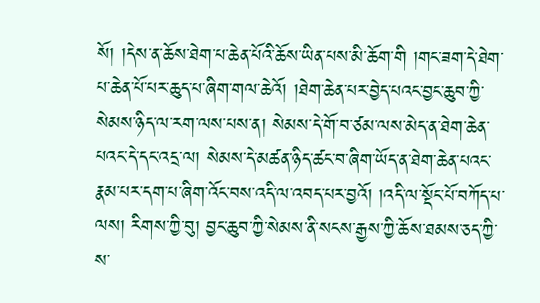སོ། །དེས་ན་ཆོས་ཐེག་པ་ཆེན་པོའི་ཆོས་ཡིན་པས་མི་ཆོག་གི །གང་ཟག་དེ་ཐེག་པ་ཆེན་པོ་པར་ཆུད་པ་ཞིག་གལ་ཆེའོ། །ཐེག་ཆེན་པར་བྱེད་པའང་བྱང་ཆུབ་ཀྱི་སེམས་ཉིད་ལ་རག་ལས་པས་ན། སེམས་དེ་གོ་བ་ཙམ་ལས་མེད་ན་ཐེག་ཆེན་པའང་དེ་དང་འདྲ་ལ། སེམས་དེ་མཚན་ཉིད་ཚང་བ་ཞིག་ཡོད་ན་ཐེག་ཆེན་པའང་རྣམ་པར་དག་པ་ཞིག་འོང་བས་འདི་ལ་འབད་པར་བྱའོ། །འདི་ལ་སྡོང་པོ་བཀོད་པ་ལས། རིགས་ཀྱི་བུ། བྱང་ཆུབ་ཀྱི་སེམས་ནི་སངས་རྒྱས་ཀྱི་ཆོས་ཐམས་ཅད་ཀྱི་ས་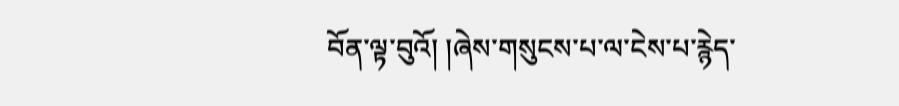བོན་ལྟ་བུའོ། །ཞེས་གསུངས་པ་ལ་ངེས་པ་རྙེད་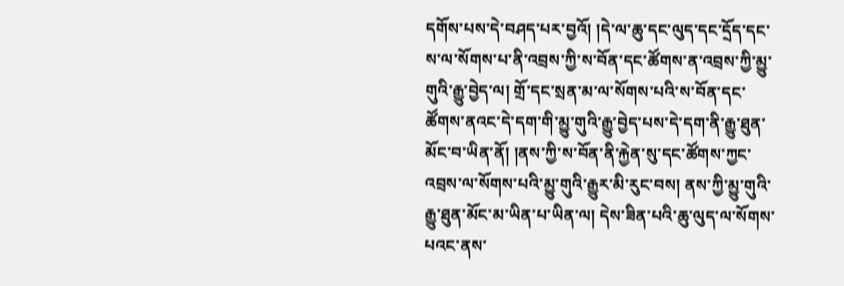དགོས་པས་དེ་བཤད་པར་བྱའོ། །དེ་ལ་ཆུ་དང་ལུད་དང་དྲོད་དང་ས་ལ་སོགས་པ་ནི་འབྲས་ཀྱི་ས་བོན་དང་ཚོགས་ན་འབྲས་ཀྱི་མྱུ་གུའི་རྒྱུ་བྱེད་ལ། གྲོ་དང་སྲན་མ་ལ་སོགས་པའི་ས་བོན་དང་ཚོགས་ནའང་དེ་དག་གི་མྱུ་གུའི་རྒྱུ་བྱེད་པས་དེ་དག་ནི་རྒྱུ་ཐུན་མོང་བ་ཡིན་ནོ། །ནས་ཀྱི་ས་བོན་ནི་རྐྱེན་སུ་དང་ཚོགས་ཀྱང་འབྲས་ལ་སོགས་པའི་མྱུ་གུའི་རྒྱུར་མི་རུང་བས། ནས་ཀྱི་མྱུ་གུའི་རྒྱུ་ཐུན་མོང་མ་ཡིན་པ་ཡིན་ལ། དེས་ཟིན་པའི་ཆུ་ལུད་ལ་སོགས་པའང་ནས་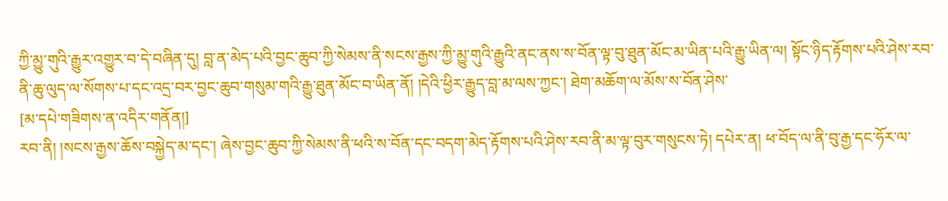ཀྱི་མྱུ་གུའི་རྒྱུར་འགྱུར་བ་དེ་བཞིན་དུ། བླ་ན་མེད་པའི་བྱང་ཆུབ་ཀྱི་སེམས་ནི་སངས་རྒྱས་ཀྱི་མྱུ་གུའི་རྒྱུའི་ནང་ནས་ས་བོན་ལྟ་བུ་ཐུན་མོང་མ་ཡིན་པའི་རྒྱུ་ཡིན་ལ། སྟོང་ཉིད་རྟོགས་པའི་ཤེས་རབ་ནི་ཆུ་ལུད་ལ་སོགས་པ་དང་འདྲ་བར་བྱང་ཆུབ་གསུམ་གའི་རྒྱུ་ཐུན་མོང་བ་ཡིན་ནོ། །དེའི་ཕྱིར་རྒྱུད་བླ་མ་ལས་ཀྱང་། ཐེག་མཆོག་ལ་མོས་ས་བོན་ཤེས་
[མ་དཔེ་གཟིགས་ན་འདིར་གནོན།]
རབ་ནི། །སངས་རྒྱས་ཆོས་བསྐྱེད་མ་དང་། ཞེས་བྱང་ཆུབ་ཀྱི་སེམས་ནི་ཕའི་ས་བོན་དང་བདག་མེད་རྟོགས་པའི་ཤེས་རབ་ནི་མ་ལྟ་བུར་གསུངས་ཏེ། དཔེར་ན། ཕ་བོད་ལ་ནི་བུ་རྒྱ་དང་ཧོར་ལ་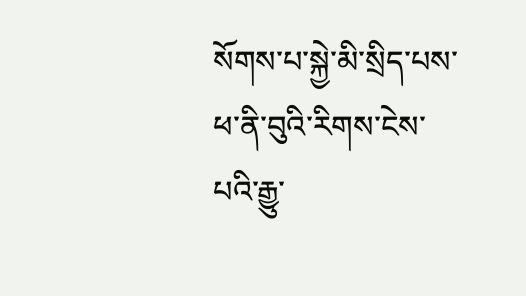སོགས་པ་སྐྱེ་མི་སྲིད་པས་ཕ་ནི་བུའི་རིགས་ངེས་པའི་རྒྱུ་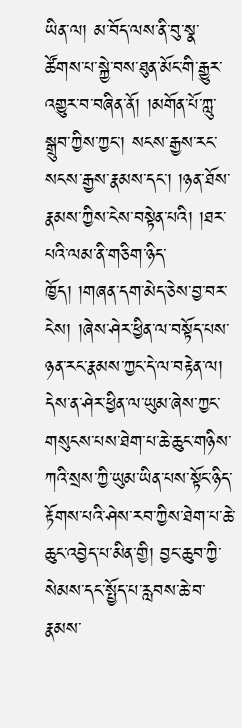ཡིན་ལ། མ་བོད་ལས་ནི་བུ་སྣ་ཚོགས་པ་སྐྱེ་བས་ཐུན་མོང་གི་རྒྱུར་འགྱུར་བ་བཞིན་ནོ། །མགོན་པོ་ཀླུ་སྒྲུབ་ཀྱིས་ཀྱང་། སངས་རྒྱས་རང་སངས་རྒྱས་རྣམས་དང་། །ཉན་ཐོས་རྣམས་ཀྱིས་ངེས་བསྟེན་པའི། །ཐར་པའི་ལམ་ནི་གཅིག་ཉིད་ཁྱོད། །གཞན་དག་མེད་ཅེས་བྱ་བར་ངེས། །ཞེས་ཤེར་ཕྱིན་ལ་བསྟོད་པས་ཉན་རང་རྣམས་ཀྱང་དེ་ལ་བརྟེན་ལ། དེས་ན་ཤེར་ཕྱིན་ལ་ཡུམ་ཞེས་ཀྱང་གསུངས་པས་ཐེག་པ་ཆེ་ཆུང་གཉིས་ཀའི་སྲས་ཀྱི་ཡུམ་ཡིན་པས་སྟོང་ཉིད་རྟོགས་པའི་ཤེས་རབ་ཀྱིས་ཐེག་པ་ཆེ་ཆུང་འབྱེད་པ་མིན་གྱི། བྱང་ཆུབ་ཀྱི་སེམས་དང་སྤྱོད་པ་རླབས་ཆེ་བ་རྣམས་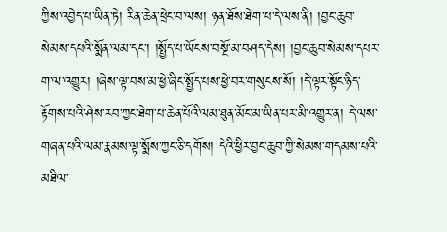ཀྱིས་འབྱེད་པ་ཡིན་ཏེ། རིན་ཆེན་ཕྲེང་བ་ལས། ཉན་ཐོས་ཐེག་པ་དེ་ལས་ནི། །བྱང་ཆུབ་སེམས་དཔའི་སྨོན་ལམ་དང་། །སྤྱོད་པ་ཡོངས་བསྔོ་མ་བཤད་དེས། །བྱང་ཆུབ་སེམས་དཔར་ག་ལ་འགྱུར། །ཞེས་ལྟ་བས་མ་ཕྱེ་ཞིང་སྤྱོད་པས་ཕྱེ་བར་གསུངས་སོ། །དེ་ལྟར་སྟོང་ཉིད་རྟོགས་པའི་ཤེས་རབ་ཀྱང་ཐེག་པ་ཆེན་པོའི་ལམ་ཐུན་མོང་མ་ཡིན་པར་མི་འགྱུར་ན། དེ་ལས་གཞན་པའི་ལམ་རྣམས་ལྟ་སྨོས་ཀྱང་ཅི་དགོས། དེའི་ཕྱིར་བྱང་ཆུབ་ཀྱི་སེམས་གདམས་པའི་མཐིལ་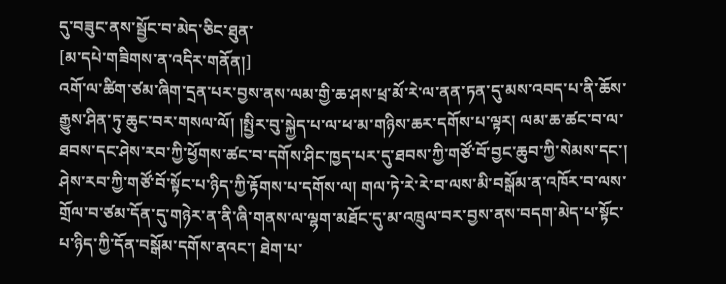དུ་བཟུང་ནས་སྦྱོང་བ་མེད་ཅིང་ཐུན་
[མ་དཔེ་གཟིགས་ན་འདིར་གནོན།]
འགོ་ལ་ཚིག་ཙམ་ཞིག་དྲན་པར་བྱས་ནས་ལམ་གྱི་ཆ་ཤས་ཕྲ་མོ་རེ་ལ་ནན་ཏན་དུ་མས་འབད་པ་ནི་ཆོས་རྒྱུས་ཤིན་ཏུ་ཆུང་བར་གསལ་ལོ། །སྤྱིར་བུ་སྐྱེད་པ་ལ་ཕ་མ་གཉིས་ཆར་དགོས་པ་ལྟར། ལམ་ཆ་ཚང་བ་ལ་ཐབས་དང་ཤེས་རབ་ཀྱི་ཕྱོགས་ཚང་བ་དགོས་ཤིང་ཁྱད་པར་དུ་ཐབས་ཀྱི་གཙོ་བོ་བྱང་ཆུབ་ཀྱི་སེམས་དང་། ཤེས་རབ་ཀྱི་གཙོ་བོ་སྟོང་པ་ཉིད་ཀྱི་རྟོགས་པ་དགོས་ལ། གལ་ཏེ་རེ་རེ་བ་ལས་མི་བསྒོམ་ན་འཁོར་བ་ལས་གྲོལ་བ་ཙམ་དོན་དུ་གཉེར་ན་ནི་ཞི་གནས་ལ་ལྷག་མཐོང་དུ་མ་འཁྲུལ་བར་བྱས་ནས་བདག་མེད་པ་སྟོང་པ་ཉིད་ཀྱི་དོན་བསྒོམ་དགོས་ནའང་། ཐེག་པ་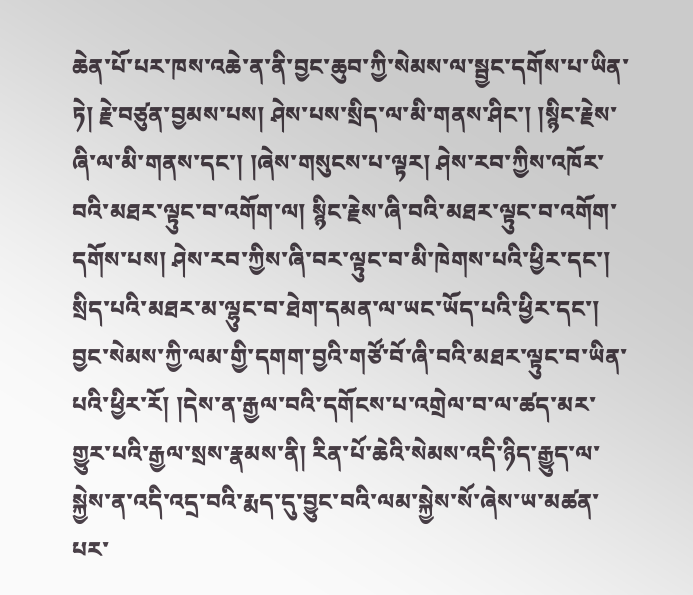ཆེན་པོ་པར་ཁས་འཆེ་ན་ནི་བྱང་ཆུབ་ཀྱི་སེམས་ལ་སྦྱང་དགོས་པ་ཡིན་ཏེ། རྗེ་བཙུན་བྱམས་པས། ཤེས་པས་སྲིད་ལ་མི་གནས་ཤིང་། །སྙིང་རྗེས་ཞི་ལ་མི་གནས་དང་། །ཞེས་གསུངས་པ་ལྟར། ཤེས་རབ་ཀྱིས་འཁོར་བའི་མཐར་ལྟུང་བ་འགོག་ལ། སྙིང་རྗེས་ཞི་བའི་མཐར་ལྟུང་བ་འགོག་དགོས་པས། ཤེས་རབ་ཀྱིས་ཞི་བར་ལྟུང་བ་མི་ཁེགས་པའི་ཕྱིར་དང་། སྲིད་པའི་མཐར་མ་ལྷུང་བ་ཐེག་དམན་ལ་ཡང་ཡོད་པའི་ཕྱིར་དང་། བྱང་སེམས་ཀྱི་ལམ་གྱི་དགག་བྱའི་གཙོ་བོ་ཞི་བའི་མཐར་ལྟུང་བ་ཡིན་པའི་ཕྱིར་རོ། །དེས་ན་རྒྱལ་བའི་དགོངས་པ་འགྲེལ་བ་ལ་ཚད་མར་གྱུར་པའི་རྒྱལ་སྲས་རྣམས་ནི། རིན་པོ་ཆེའི་སེམས་འདི་ཉིད་རྒྱུད་ལ་སྐྱེས་ན་འདི་འདྲ་བའི་རྨད་དུ་བྱུང་བའི་ལམ་སྐྱེས་སོ་ཞེས་ཡ་མཚན་པར་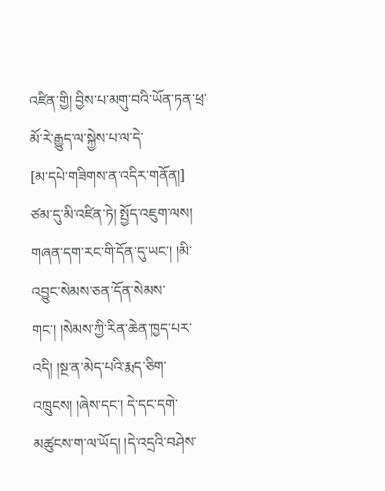འཛིན་གྱི། བྱིས་པ་མགུ་བའི་ཡོན་ཏན་ཕྲ་མོ་རེ་རྒྱུད་ལ་སྐྱེས་པ་ལ་དེ་
[མ་དཔེ་གཟིགས་ན་འདིར་གནོན།]
ཙམ་དུ་མི་འཛིན་ཏེ། སྤྱོད་འཇུག་ལས། གཞན་དག་རང་གི་དོན་དུ་ཡང་། །མི་འབྱུང་སེམས་ཅན་དོན་སེམས་གང་། །སེམས་ཀྱི་རིན་ཆེན་ཁྱད་པར་འདི། །སྔ་ན་མེད་པའི་རྨད་ཅིག་འཁྲུངས། །ཞེས་དང་། དེ་དང་དགེ་མཚུངས་ག་ལ་ཡོད། །དེ་འདྲའི་བཤེས་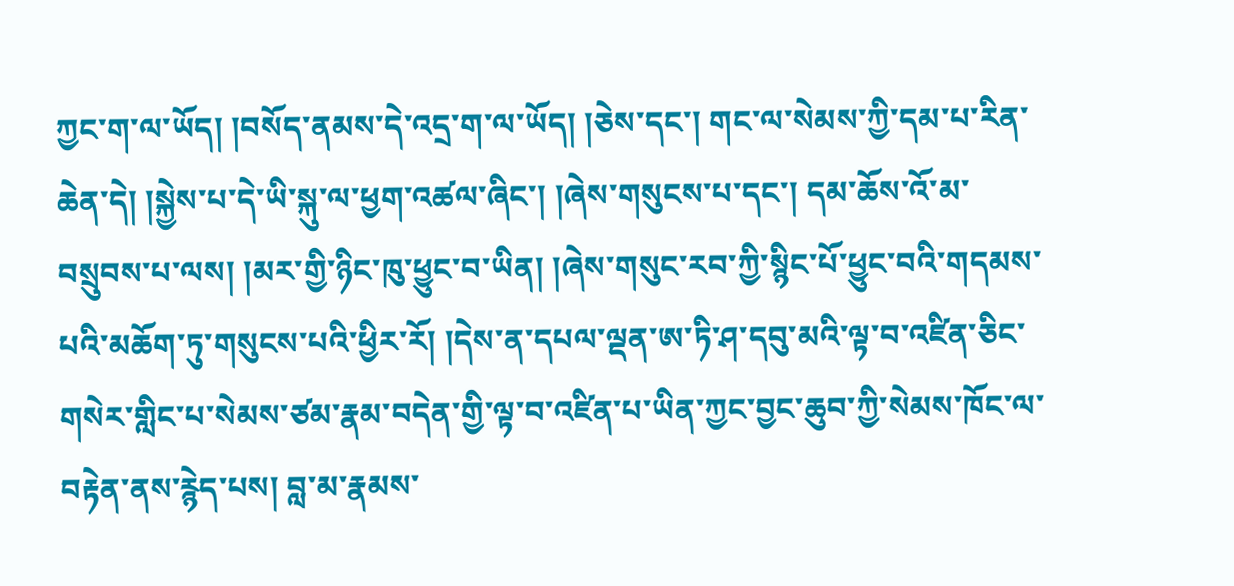ཀྱང་ག་ལ་ཡོད། །བསོད་ནམས་དེ་འདྲ་ག་ལ་ཡོད། །ཅེས་དང་། གང་ལ་སེམས་ཀྱི་དམ་པ་རིན་ཆེན་དེ། །སྐྱེས་པ་དེ་ཡི་སྐུ་ལ་ཕྱག་འཚལ་ཞིང་། །ཞེས་གསུངས་པ་དང་། དམ་ཆོས་འོ་མ་བསྲུབས་པ་ལས། །མར་གྱི་ཉིང་ཁུ་ཕྱུང་བ་ཡིན། །ཞེས་གསུང་རབ་ཀྱི་སྙིང་པོ་ཕྱུང་བའི་གདམས་པའི་མཆོག་ཏུ་གསུངས་པའི་ཕྱིར་རོ། །དེས་ན་དཔལ་ལྡན་ཨ་ཏི་ཤ་དབུ་མའི་ལྟ་བ་འཛིན་ཅིང་གསེར་གླིང་པ་སེམས་ཙམ་རྣམ་བདེན་གྱི་ལྟ་བ་འཛིན་པ་ཡིན་ཀྱང་བྱང་ཆུབ་ཀྱི་སེམས་ཁོང་ལ་བརྟེན་ནས་རྙེད་པས། བླ་མ་རྣམས་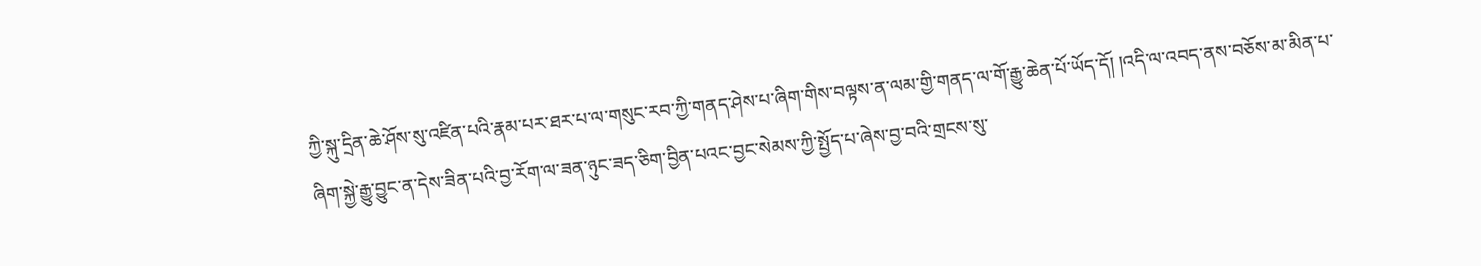ཀྱི་སྐུ་དྲིན་ཆེ་ཤོས་སུ་འཛིན་པའི་རྣམ་པར་ཐར་པ་ལ་གསུང་རབ་ཀྱི་གནད་ཤེས་པ་ཞིག་གིས་བལྟས་ན་ལམ་གྱི་གནད་ལ་གོ་རྒྱུ་ཆེན་པོ་ཡོད་དོ། །འདི་ལ་འབད་ནས་བཅོས་མ་མིན་པ་ཞིག་སྐྱེ་རྒྱུ་བྱུང་ན་དེས་ཟིན་པའི་བྱ་རོག་ལ་ཟན་ཉུང་ཟད་ཅིག་བྱིན་པའང་བྱང་སེམས་ཀྱི་སྤྱོད་པ་ཞེས་བྱ་བའི་གྲངས་སུ་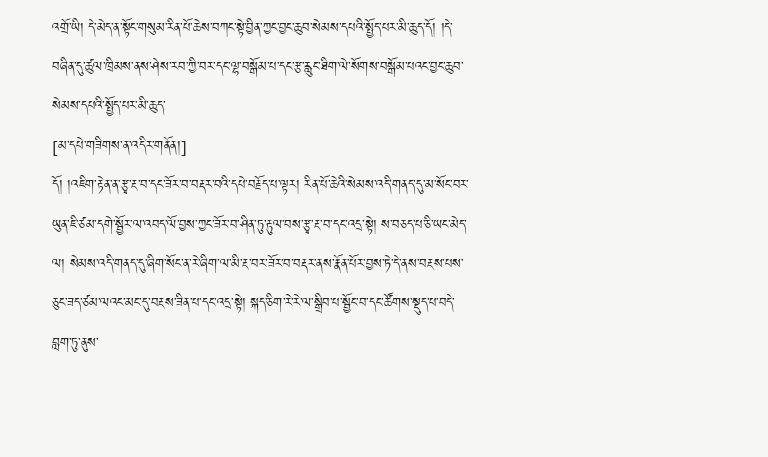འགྲོ་ཡི། དེ་མེད་ན་སྟོང་གསུམ་རིན་པོ་ཆེས་བཀང་སྟེ་བྱིན་ཀྱང་བྱང་ཆུབ་སེམས་དཔའི་སྤྱོད་པར་མི་ཆུད་དོ། །དེ་བཞིན་དུ་ཚུལ་ཁྲིམས་ནས་ཤེས་རབ་ཀྱི་བར་དང་ལྷ་བསྒོམ་པ་དང་རྩ་རླུང་ཐིག་ལེ་སོགས་བསྒོམ་པའང་བྱང་ཆུབ་སེམས་དཔའི་སྤྱོད་པར་མི་ཆུད་
[མ་དཔེ་གཟིགས་ན་འདིར་གནོན།]
དོ། །འཇིག་རྟེན་ན་རྩྭ་རྔ་བ་དང་ཟོར་བ་བརྡར་བའི་དཔེ་བརྗོད་པ་ལྟར། རིན་པོ་ཆེའི་སེམས་འདི་གནད་དུ་མ་སོང་བར་ཡུན་ཇི་ཙམ་དགེ་སྦྱོར་ལ་འབད་ལོ་བྱས་ཀྱང་ཟོར་བ་ཤིན་ཏུ་རྟུལ་བས་རྩྭ་རྔ་བ་དང་འདྲ་སྟེ། ས་བཅད་པ་ཅི་ཡང་མེད་ལ། སེམས་འདི་གནད་དུ་ཞིག་སོང་ན་རེ་ཞིག་ལ་མི་རྔ་བར་ཟོར་བ་བརྡར་ནས་རྣོན་པོར་བྱས་ཏེ་དེ་ནས་བརྔས་པས་ཅུང་ཟད་ཙམ་ལའང་མང་དུ་བརྔས་ཟིན་པ་དང་འདྲ་སྟེ། སྐད་ཅིག་རེ་རེ་ལ་སྒྲིབ་པ་སྦྱོང་བ་དང་ཚོགས་སྡུད་པ་བདེ་བླག་ཏུ་ནུས་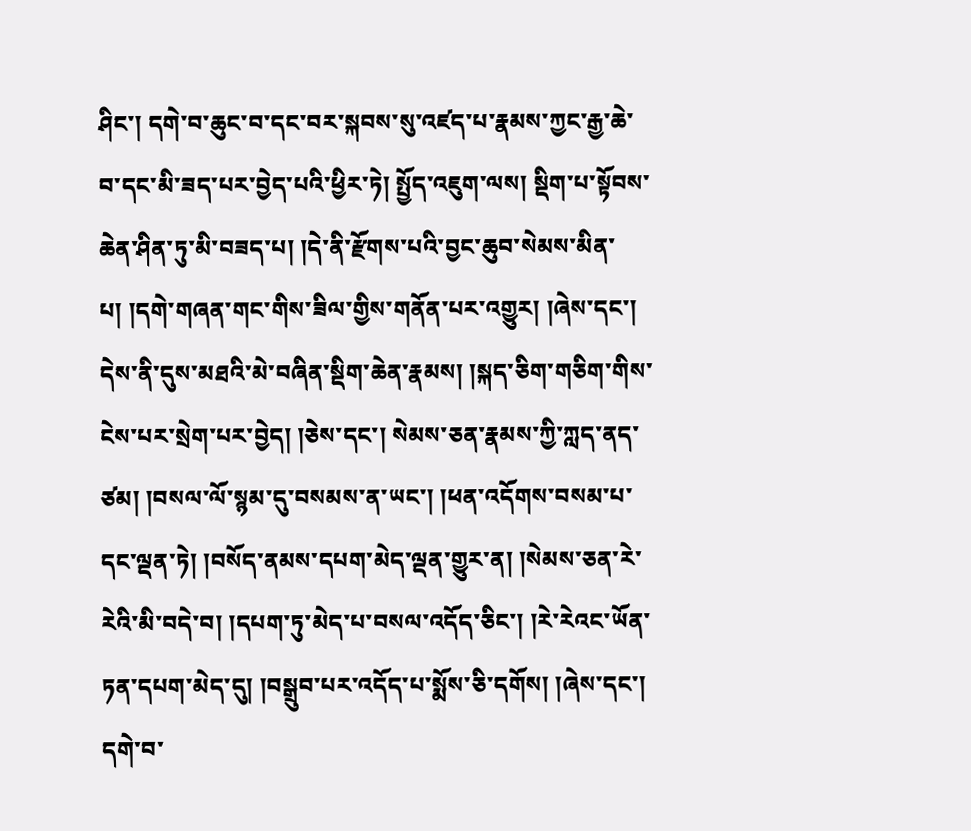ཤིང་། དགེ་བ་ཆུང་བ་དང་བར་སྐབས་སུ་འཛད་པ་རྣམས་ཀྱང་རྒྱ་ཆེ་བ་དང་མི་ཟད་པར་བྱེད་པའི་ཕྱིར་ཏེ། སྤྱོད་འཇུག་ལས། སྡིག་པ་སྟོབས་ཆེན་ཤིན་ཏུ་མི་བཟད་པ། །དེ་ནི་རྫོགས་པའི་བྱང་ཆུབ་སེམས་མིན་པ། །དགེ་གཞན་གང་གིས་ཟིལ་གྱིས་གནོན་པར་འགྱུར། །ཞེས་དང་། དེས་ནི་དུས་མཐའི་མེ་བཞིན་སྡིག་ཆེན་རྣམས། །སྐད་ཅིག་གཅིག་གིས་ངེས་པར་སྲེག་པར་བྱེད། །ཅེས་དང་། སེམས་ཅན་རྣམས་ཀྱི་ཀླད་ནད་ཙམ། །བསལ་ལོ་སྙམ་དུ་བསམས་ན་ཡང་། །ཕན་འདོགས་བསམ་པ་དང་ལྡན་ཏེ། །བསོད་ནམས་དཔག་མེད་ལྡན་གྱུར་ན། །སེམས་ཅན་རེ་རེའི་མི་བདེ་བ། །དཔག་ཏུ་མེད་པ་བསལ་འདོད་ཅིང་། །རེ་རེའང་ཡོན་ཏན་དཔག་མེད་དུ། །བསྒྲུབ་པར་འདོད་པ་སྨོས་ཅི་དགོས། །ཞེས་དང་། དགེ་བ་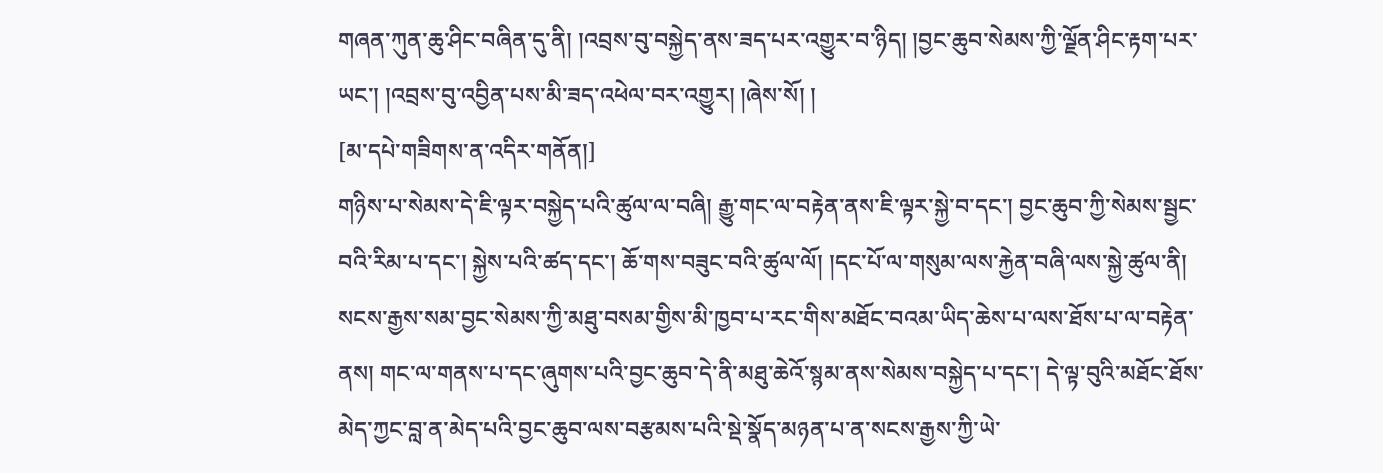གཞན་ཀུན་ཆུ་ཤིང་བཞིན་དུ་ནི། །འབྲས་བུ་བསྐྱེད་ནས་ཟད་པར་འགྱུར་བ་ཉིད། །བྱང་ཆུབ་སེམས་ཀྱི་ལྗོན་ཤིང་རྟག་པར་ཡང་། །འབྲས་བུ་འབྱིན་པས་མི་ཟད་འཕེལ་བར་འགྱུར། །ཞེས་སོ། །
[མ་དཔེ་གཟིགས་ན་འདིར་གནོན།]
གཉིས་པ་སེམས་དེ་ཇི་ལྟར་བསྐྱེད་པའི་ཚུལ་ལ་བཞི། རྒྱུ་གང་ལ་བརྟེན་ནས་ཇི་ལྟར་སྐྱེ་བ་དང་། བྱང་ཆུབ་ཀྱི་སེམས་སྦྱང་བའི་རིམ་པ་དང་། སྐྱེས་པའི་ཚད་དང་། ཆོ་གས་བཟུང་བའི་ཚུལ་ལོ། །དང་པོ་ལ་གསུམ་ལས་རྐྱེན་བཞི་ལས་སྐྱེ་ཚུལ་ནི། སངས་རྒྱས་སམ་བྱང་སེམས་ཀྱི་མཐུ་བསམ་གྱིས་མི་ཁྱབ་པ་རང་གིས་མཐོང་བའམ་ཡིད་ཆེས་པ་ལས་ཐོས་པ་ལ་བརྟེན་ནས། གང་ལ་གནས་པ་དང་ཞུགས་པའི་བྱང་ཆུབ་དེ་ནི་མཐུ་ཆེའོ་སྙམ་ནས་སེམས་བསྐྱེད་པ་དང་། དེ་ལྟ་བུའི་མཐོང་ཐོས་མེད་ཀྱང་བླ་ན་མེད་པའི་བྱང་ཆུབ་ལས་བརྩམས་པའི་སྡེ་སྣོད་མཉན་པ་ན་སངས་རྒྱས་ཀྱི་ཡེ་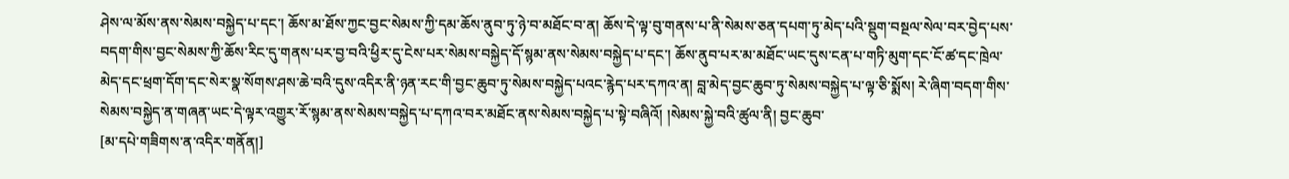ཤེས་ལ་མོས་ནས་སེམས་བསྐྱེད་པ་དང་། ཆོས་མ་ཐོས་ཀྱང་བྱང་སེམས་ཀྱི་དམ་ཆོས་ནུབ་ཏུ་ཉེ་བ་མཐོང་བ་ན། ཆོས་དེ་ལྟ་བུ་གནས་པ་ནི་སེམས་ཅན་དཔག་ཏུ་མེད་པའི་སྡུག་བསྔལ་སེལ་བར་བྱེད་པས་བདག་གིས་བྱང་སེམས་ཀྱི་ཆོས་རིང་དུ་གནས་པར་བྱ་བའི་ཕྱིར་དུ་ངེས་པར་སེམས་བསྐྱེད་དོ་སྙམ་ནས་སེམས་བསྐྱེད་པ་དང་། ཆོས་ནུབ་པར་མ་མཐོང་ཡང་དུས་ངན་པ་གཏི་མུག་དང་ངོ་ཚ་དང་ཁྲེལ་མེད་དང་ཕྲག་དོག་དང་སེར་སྣ་སོགས་ཤས་ཆེ་བའི་དུས་འདིར་ནི་ཉན་རང་གི་བྱང་ཆུབ་ཏུ་སེམས་བསྐྱེད་པའང་རྙེད་པར་དཀའ་ན། བླ་མེད་བྱང་ཆུབ་ཏུ་སེམས་བསྐྱེད་པ་ལྟ་ཅི་སྨོས། རེ་ཞིག་བདག་གིས་སེམས་བསྐྱེད་ན་གཞན་ཡང་དེ་ལྟར་འགྱུར་རོ་སྙམ་ནས་སེམས་བསྐྱེད་པ་དཀའ་བར་མཐོང་ནས་སེམས་བསྐྱེད་པ་སྟེ་བཞིའོ། །སེམས་སྐྱེ་བའི་ཚུལ་ནི། བྱང་ཆུབ་
[མ་དཔེ་གཟིགས་ན་འདིར་གནོན།]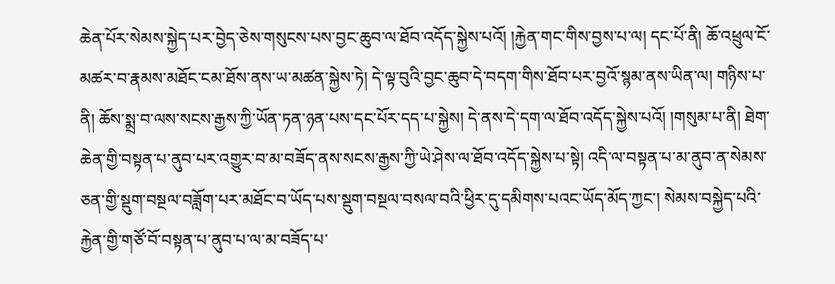ཆེན་པོར་སེམས་སྐྱེད་པར་བྱེད་ཅེས་གསུངས་པས་བྱང་ཆུབ་ལ་ཐོབ་འདོད་སྐྱེས་པའོ། །རྐྱེན་གང་གིས་བྱས་པ་ལ། དང་པོ་ནི། ཆོ་འཕྲུལ་ངོ་མཚར་བ་རྣམས་མཐོང་ངམ་ཐོས་ནས་ཡ་མཚན་སྐྱེས་ཏེ། དེ་ལྟ་བུའི་བྱང་ཆུབ་དེ་བདག་གིས་ཐོབ་པར་བྱའོ་སྙམ་ནས་ཡིན་ལ། གཉིས་པ་ནི། ཆོས་སྨྲ་བ་ལས་སངས་རྒྱས་ཀྱི་ཡོན་ཏན་ཉན་པས་དང་པོར་དད་པ་སྐྱེས། དེ་ནས་དེ་དག་ལ་ཐོབ་འདོད་སྐྱེས་པའོ། །གསུམ་པ་ནི། ཐེག་ཆེན་གྱི་བསྟན་པ་ནུབ་པར་འགྱུར་བ་མ་བཟོད་ནས་སངས་རྒྱས་ཀྱི་ཡེ་ཤེས་ལ་ཐོབ་འདོད་སྐྱེས་པ་སྟེ། འདི་ལ་བསྟན་པ་མ་ནུབ་ན་སེམས་ཅན་གྱི་སྡུག་བསྔལ་བཟློག་པར་མཐོང་བ་ཡོད་པས་སྡུག་བསྔལ་བསལ་བའི་ཕྱིར་དུ་དམིགས་པའང་ཡོད་མོད་ཀྱང་། སེམས་བསྐྱེད་པའི་རྐྱེན་གྱི་གཙོ་བོ་བསྟན་པ་ནུབ་པ་ལ་མ་བཟོད་པ་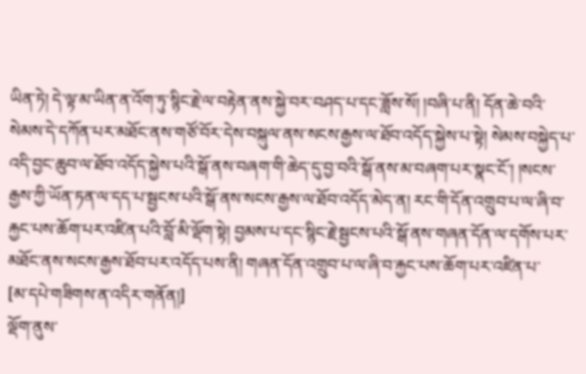ཡིན་ཏེ། དེ་ལྟ་མ་ཡིན་ན་འོག་ཏུ་སྙིང་རྗེ་ལ་བརྟེན་ནས་སྐྱེ་བར་བཤད་པ་དང་ཟློས་སོ། །བཞི་པ་ནི། དོན་ཆེ་བའི་སེམས་དེ་དཀོན་པར་མཐོང་ནས་གཙོ་བོར་དེས་བསྐུལ་ནས་སངས་རྒྱས་ལ་ཐོབ་འདོད་སྐྱེས་པ་སྟེ། སེམས་བསྐྱེད་པ་འདི་བྱང་ཆུབ་ལ་ཐོབ་འདོད་སྐྱེས་པའི་སྒོ་ནས་བཞག་གི་ཆེད་དུ་བྱ་བའི་སྒོ་ནས་མ་བཞག་པར་སྣང་ངོ་། །སངས་རྒྱས་ཀྱི་ཡོན་ཏན་ལ་དད་པ་སྦྱངས་པའི་སྒོ་ནས་སངས་རྒྱས་ལ་ཐོབ་འདོད་མེད་ན། རང་གི་དོན་འགྲུབ་པ་ལ་ཞི་བ་རྐྱང་པས་ཆོག་པར་འཛིན་པའི་བློ་མི་ལྡོག་སྟེ། བྱམས་པ་དང་སྙིང་རྗེ་སྦྱངས་པའི་སྒོ་ནས་གཞན་དོན་ལ་དགོས་པར་མཐོང་ནས་སངས་རྒྱས་ཐོབ་པར་འདོད་པས་ནི། གཞན་དོན་འགྲུབ་པ་ལ་ཞི་བ་རྐྱང་པས་ཆོག་པར་འཛིན་པ་
[མ་དཔེ་གཟིགས་ན་འདིར་གནོན།]
ལྡོག་ནུས་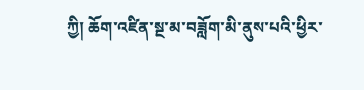ཀྱི། ཆོག་འཛིན་སྔ་མ་བཟློག་མི་ནུས་པའི་ཕྱིར་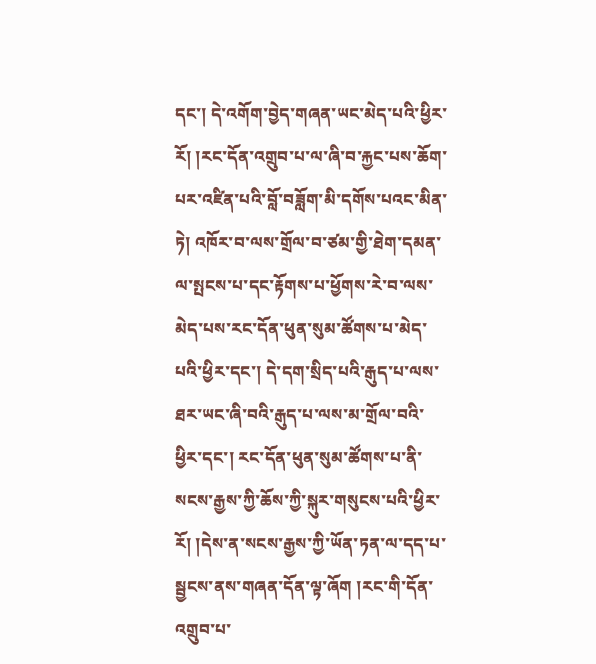དང་། དེ་འགོག་བྱེད་གཞན་ཡང་མེད་པའི་ཕྱིར་རོ། །རང་དོན་འགྲུབ་པ་ལ་ཞི་བ་རྐྱང་པས་ཆོག་པར་འཛིན་པའི་བློ་བཟློག་མི་དགོས་པའང་མིན་ཏེ། འཁོར་བ་ལས་གྲོལ་བ་ཙམ་གྱི་ཐེག་དམན་ལ་སྤངས་པ་དང་རྟོགས་པ་ཕྱོགས་རེ་བ་ལས་མེད་པས་རང་དོན་ཕུན་སུམ་ཚོགས་པ་མེད་པའི་ཕྱིར་དང་། དེ་དག་སྲིད་པའི་རྒུད་པ་ལས་ཐར་ཡང་ཞི་བའི་རྒུད་པ་ལས་མ་གྲོལ་བའི་ཕྱིར་དང་། རང་དོན་ཕུན་སུམ་ཚོགས་པ་ནི་སངས་རྒྱས་ཀྱི་ཆོས་ཀྱི་སྐུར་གསུངས་པའི་ཕྱིར་རོ། །དེས་ན་སངས་རྒྱས་ཀྱི་ཡོན་ཏན་ལ་དད་པ་སྦྱངས་ནས་གཞན་དོན་ལྟ་ཞོག །རང་གི་དོན་འགྲུབ་པ་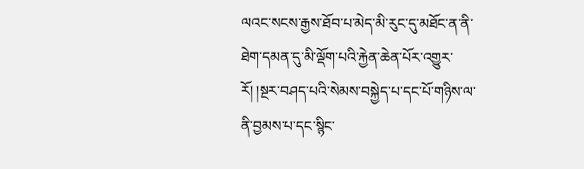ལའང་སངས་རྒྱས་ཐོབ་པ་མེད་མི་རུང་དུ་མཐོང་ན་ནི་ཐེག་དམན་དུ་མི་ལྡོག་པའི་རྐྱེན་ཆེན་པོར་འགྱུར་རོ། །སྔར་བཤད་པའི་སེམས་བསྐྱེད་པ་དང་པོ་གཉིས་ལ་ནི་བྱམས་པ་དང་སྙིང་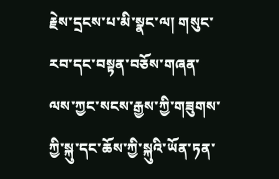རྗེས་དྲངས་པ་མི་སྣང་ལ། གསུང་རབ་དང་བསྟན་བཅོས་གཞན་ལས་ཀྱང་སངས་རྒྱས་ཀྱི་གཟུགས་ཀྱི་སྐུ་དང་ཆོས་ཀྱི་སྐུའི་ཡོན་ཏན་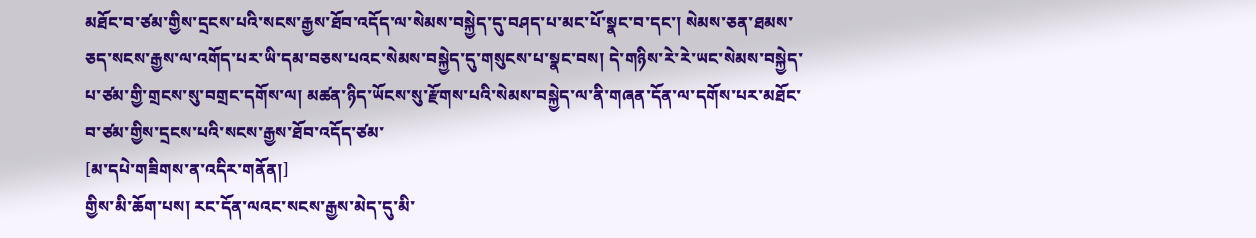མཐོང་བ་ཙམ་གྱིས་དྲངས་པའི་སངས་རྒྱས་ཐོབ་འདོད་ལ་སེམས་བསྐྱེད་དུ་བཤད་པ་མང་པོ་སྣང་བ་དང་། སེམས་ཅན་ཐམས་ཅད་སངས་རྒྱས་ལ་འགོད་པར་ཡི་དམ་བཅས་པའང་སེམས་བསྐྱེད་དུ་གསུངས་པ་སྣང་བས། དེ་གཉིས་རེ་རེ་ཡང་སེམས་བསྐྱེད་པ་ཙམ་གྱི་གྲངས་སུ་བགྲང་དགོས་ལ། མཚན་ཉིད་ཡོངས་སུ་རྫོགས་པའི་སེམས་བསྐྱེད་ལ་ནི་གཞན་དོན་ལ་དགོས་པར་མཐོང་བ་ཙམ་གྱིས་དྲངས་པའི་སངས་རྒྱས་ཐོབ་འདོད་ཙམ་
[མ་དཔེ་གཟིགས་ན་འདིར་གནོན།]
གྱིས་མི་ཆོག་པས། རང་དོན་ལའང་སངས་རྒྱས་མེད་དུ་མི་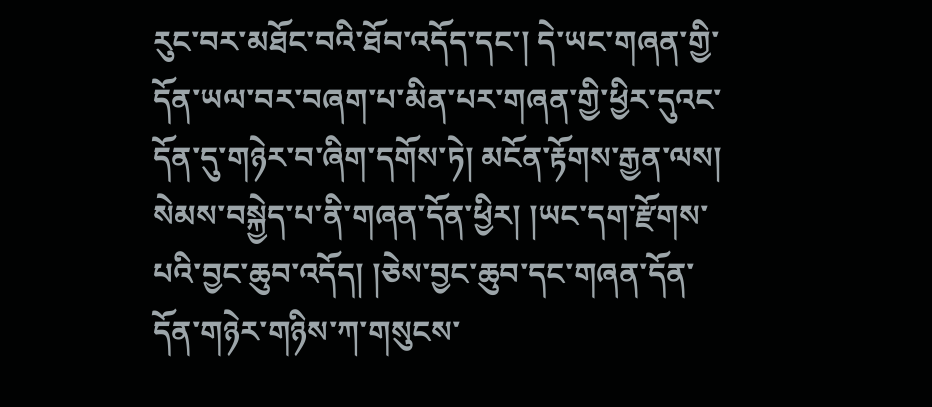རུང་བར་མཐོང་བའི་ཐོབ་འདོད་དང་། དེ་ཡང་གཞན་གྱི་དོན་ཡལ་བར་བཞག་པ་མིན་པར་གཞན་གྱི་ཕྱིར་དུའང་དོན་དུ་གཉེར་བ་ཞིག་དགོས་ཏེ། མངོན་རྟོགས་རྒྱན་ལས། སེམས་བསྐྱེད་པ་ནི་གཞན་དོན་ཕྱིར། །ཡང་དག་རྫོགས་པའི་བྱང་ཆུབ་འདོད། །ཅེས་བྱང་ཆུབ་དང་གཞན་དོན་དོན་གཉེར་གཉིས་ཀ་གསུངས་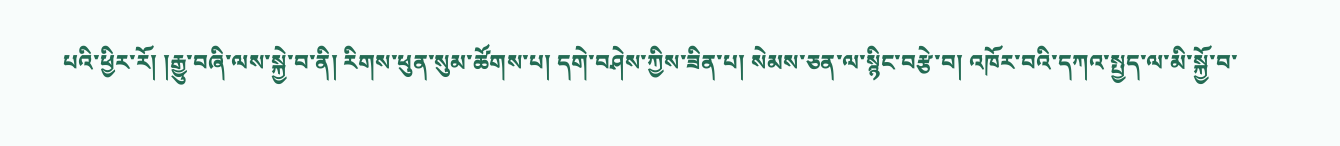པའི་ཕྱིར་རོ། །རྒྱུ་བཞི་ལས་སྐྱེ་བ་ནི། རིགས་ཕུན་སུམ་ཚོགས་པ། དགེ་བཤེས་ཀྱིས་ཟིན་པ། སེམས་ཅན་ལ་སྙིང་བརྩེ་བ། འཁོར་བའི་དཀའ་སྤྱད་ལ་མི་སྐྱོ་བ་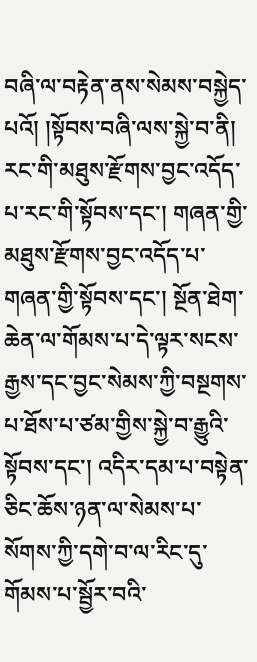བཞི་ལ་བརྟེན་ནས་སེམས་བསྐྱེད་པའོ། །སྟོབས་བཞི་ལས་སྐྱེ་བ་ནི། རང་གི་མཐུས་རྫོགས་བྱང་འདོད་པ་རང་གི་སྟོབས་དང་། གཞན་གྱི་མཐུས་རྫོགས་བྱང་འདོད་པ་གཞན་གྱི་སྟོབས་དང་། སྔོན་ཐེག་ཆེན་ལ་གོམས་པ་དེ་ལྟར་སངས་རྒྱས་དང་བྱང་སེམས་ཀྱི་བསྔགས་པ་ཐོས་པ་ཙམ་གྱིས་སྐྱེ་བ་རྒྱུའི་སྟོབས་དང་། འདིར་དམ་པ་བསྟེན་ཅིང་ཆོས་ཉན་ལ་སེམས་པ་སོགས་ཀྱི་དགེ་བ་ལ་རིང་དུ་གོམས་པ་སྦྱོར་བའི་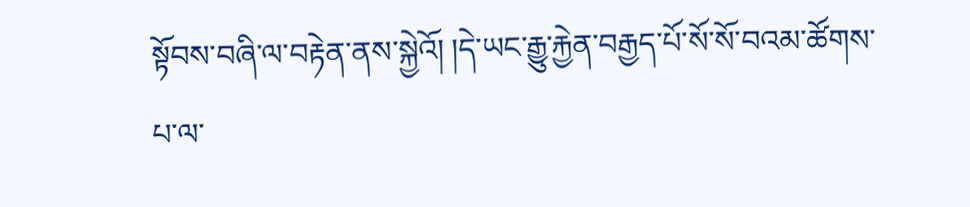སྟོབས་བཞི་ལ་བརྟེན་ནས་སྐྱེའོ། །དེ་ཡང་རྒྱུ་རྐྱེན་བརྒྱད་པོ་སོ་སོ་བའམ་ཚོགས་པ་ལ་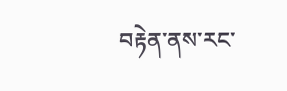བརྟེན་ནས་རང་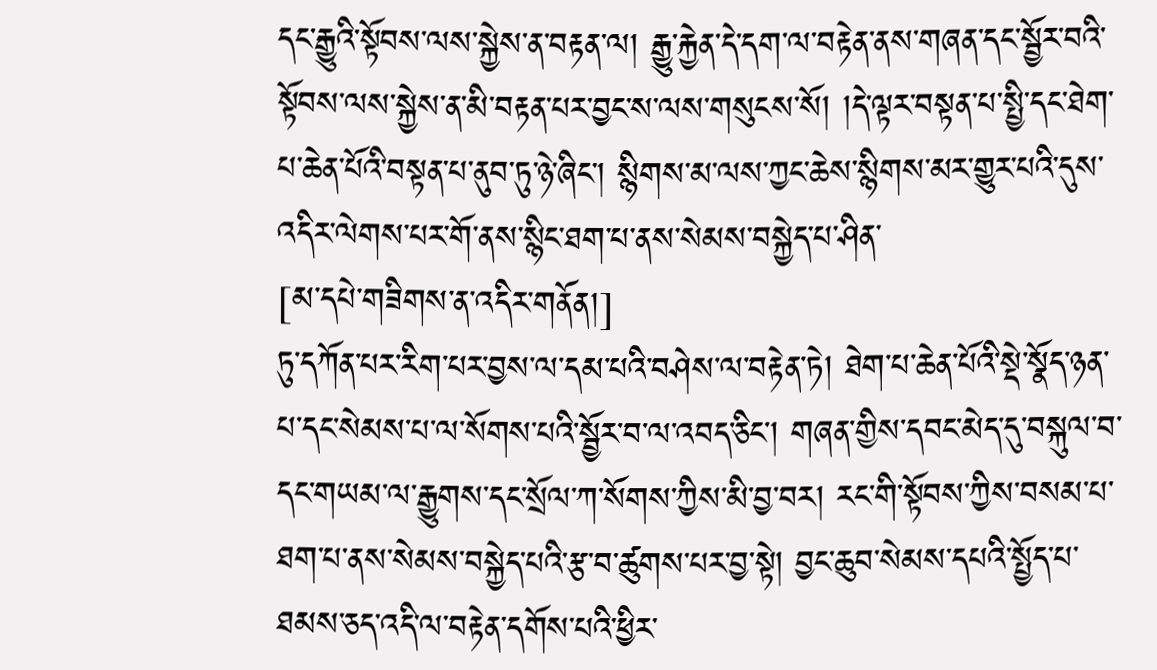དང་རྒྱུའི་སྟོབས་ལས་སྐྱེས་ན་བརྟན་ལ། རྒྱུ་རྐྱེན་དེ་དག་ལ་བརྟེན་ནས་གཞན་དང་སྦྱོར་བའི་སྟོབས་ལས་སྐྱེས་ན་མི་བརྟན་པར་བྱང་ས་ལས་གསུངས་སོ། །དེ་ལྟར་བསྟན་པ་སྤྱི་དང་ཐེག་པ་ཆེན་པོའི་བསྟན་པ་ནུབ་ཏུ་ཉེ་ཞིང་། སྙིགས་མ་ལས་ཀྱང་ཆེས་སྙིགས་མར་གྱུར་པའི་དུས་འདིར་ལེགས་པར་གོ་ནས་སྙིང་ཐག་པ་ནས་སེམས་བསྐྱེད་པ་ཤིན་
[མ་དཔེ་གཟིགས་ན་འདིར་གནོན།]
ཏུ་དཀོན་པར་རིག་པར་བྱས་ལ་དམ་པའི་བཤེས་ལ་བརྟེན་ཏེ། ཐེག་པ་ཆེན་པོའི་སྡེ་སྣོད་ཉན་པ་དང་སེམས་པ་ལ་སོགས་པའི་སྦྱོར་བ་ལ་འབད་ཅིང་། གཞན་གྱིས་དབང་མེད་དུ་བསྐུལ་བ་དང་གཡམ་ལ་རྒྱུགས་དང་སྲོལ་ཀ་སོགས་ཀྱིས་མི་བྱ་བར། རང་གི་སྟོབས་ཀྱིས་བསམ་པ་ཐག་པ་ནས་སེམས་བསྐྱེད་པའི་རྩ་བ་ཚུགས་པར་བྱ་སྟེ། བྱང་ཆུབ་སེམས་དཔའི་སྤྱོད་པ་ཐམས་ཅད་འདི་ལ་བརྟེན་དགོས་པའི་ཕྱིར་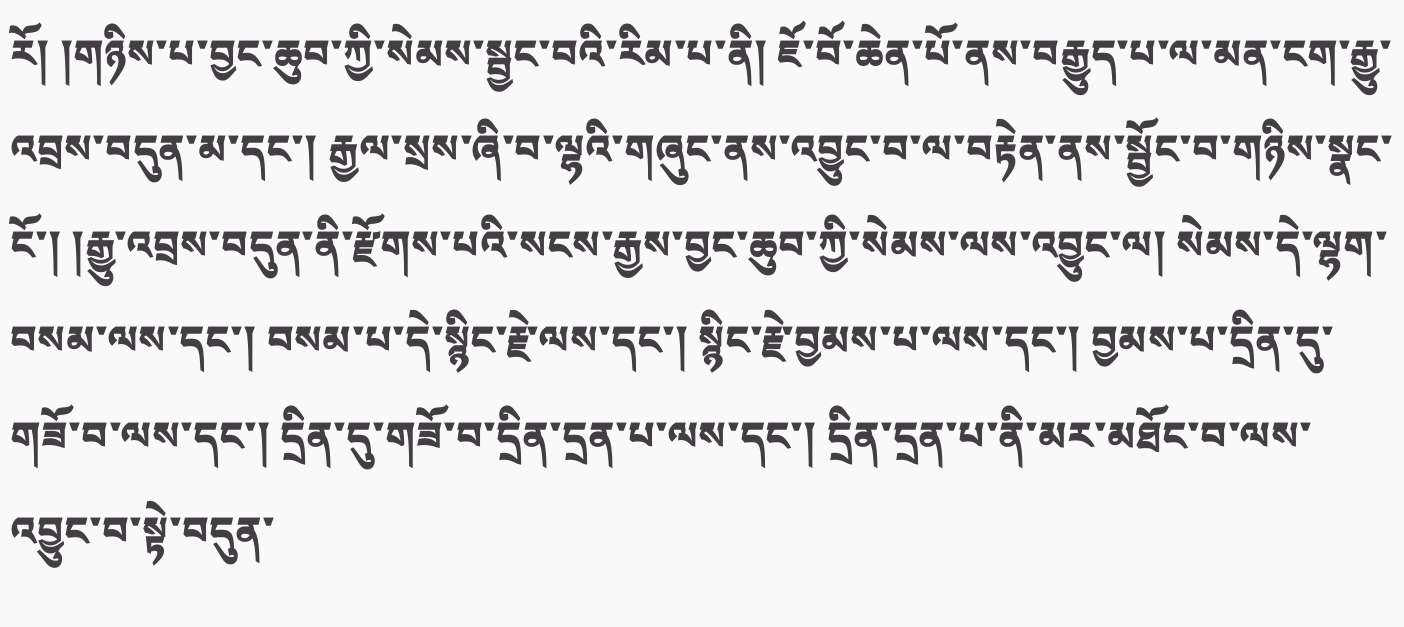རོ། །གཉིས་པ་བྱང་ཆུབ་ཀྱི་སེམས་སྦྱང་བའི་རིམ་པ་ནི། ཇོ་བོ་ཆེན་པོ་ནས་བརྒྱུད་པ་ལ་མན་ངག་རྒྱུ་འབྲས་བདུན་མ་དང་། རྒྱལ་སྲས་ཞི་བ་ལྷའི་གཞུང་ནས་འབྱུང་བ་ལ་བརྟེན་ནས་སྦྱོང་བ་གཉིས་སྣང་ངོ་། །རྒྱུ་འབྲས་བདུན་ནི་རྫོགས་པའི་སངས་རྒྱས་བྱང་ཆུབ་ཀྱི་སེམས་ལས་འབྱུང་ལ། སེམས་དེ་ལྷག་བསམ་ལས་དང་། བསམ་པ་དེ་སྙིང་རྗེ་ལས་དང་། སྙིང་རྗེ་བྱམས་པ་ལས་དང་། བྱམས་པ་དྲིན་དུ་གཟོ་བ་ལས་དང་། དྲིན་དུ་གཟོ་བ་དྲིན་དྲན་པ་ལས་དང་། དྲིན་དྲན་པ་ནི་མར་མཐོང་བ་ལས་འབྱུང་བ་སྟེ་བདུན་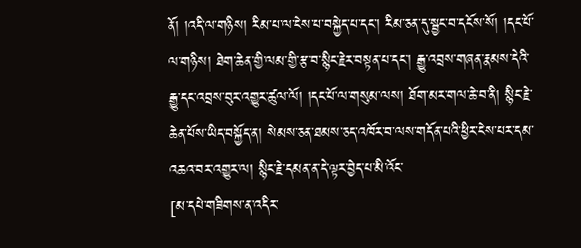ནོ། །འདི་ལ་གཉིས། རིམ་པ་ལ་ངེས་པ་བསྐྱེད་པ་དང་། རིམ་ཅན་དུ་སྦྱང་བ་དངོས་སོ། །དང་པོ་ལ་གཉིས། ཐེག་ཆེན་གྱི་ལམ་གྱི་རྩ་བ་སྙིང་རྗེར་བསྟན་པ་དང་། རྒྱུ་འབྲས་གཞན་རྣམས་དེའི་རྒྱུ་དང་འབྲས་བུར་འགྱུར་ཚུལ་ལོ། །དང་པོ་ལ་གསུམ་ལས། ཐོག་མར་གལ་ཆེ་བ་ནི། སྙིང་རྗེ་ཆེན་པོས་ཡིད་བསྐྱོད་ན། སེམས་ཅན་ཐམས་ཅད་འཁོར་བ་ལས་གདོན་པའི་ཕྱིར་ངེས་པར་དམ་འཆའ་བར་འགྱུར་ལ། སྙིང་རྗེ་དམན་ན་དེ་ལྟར་བྱེད་པ་མི་འོང་
[མ་དཔེ་གཟིགས་ན་འདིར་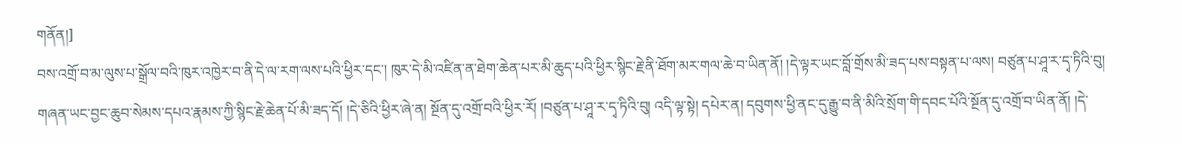གནོན།]
བས་འགྲོ་བ་མ་ལུས་པ་སྒྲོལ་བའི་ཁུར་འཁྱེར་བ་ནི་དེ་ལ་རག་ལས་པའི་ཕྱིར་དང་། ཁུར་དེ་མི་འཛིན་ན་ཐེག་ཆེན་པར་མི་ཆུད་པའི་ཕྱིར་སྙིང་རྗེ་ནི་ཐོག་མར་གལ་ཆེ་བ་ཡིན་ནོ། །དེ་ལྟར་ཡང་བློ་གྲོས་མི་ཟད་པས་བསྟན་པ་ལས། བཙུན་པ་ཤཱ་ར་དྭ་ཏིའི་བུ། གཞན་ཡང་བྱང་ཆུབ་སེམས་དཔའ་རྣམས་ཀྱི་སྙིང་རྗེ་ཆེན་པོ་མི་ཟད་དོ། །དེ་ཅིའི་ཕྱིར་ཞེ་ན། སྔོན་དུ་འགྲོ་བའི་ཕྱིར་རོ། །བཙུན་པ་ཤཱ་ར་དྭ་ཏིའི་བུ། འདི་ལྟ་སྟེ། དཔེར་ན། དབུགས་ཕྱི་ནང་དུ་རྒྱུ་བ་ནི་མིའི་སྲོག་གི་དབང་པོའི་སྔོན་དུ་འགྲོ་བ་ཡིན་ནོ། །དེ་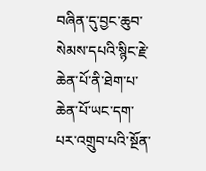བཞིན་དུ་བྱང་ཆུབ་སེམས་དཔའི་སྙིང་རྗེ་ཆེན་པོ་ནི་ཐེག་པ་ཆེན་པོ་ཡང་དག་པར་འགྲུབ་པའི་སྔོན་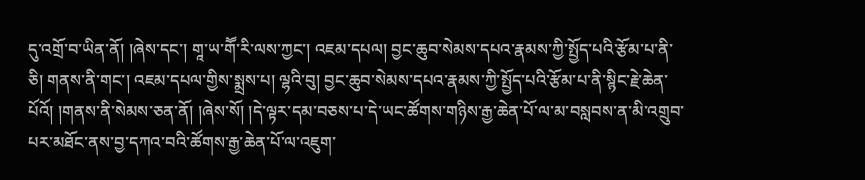དུ་འགྲོ་བ་ཡིན་ནོ། །ཞེས་དང་། གཱ་ཡ་གཽ་རི་ལས་ཀྱང་། འཇམ་དཔལ། བྱང་ཆུབ་སེམས་དཔའ་རྣམས་ཀྱི་སྤྱོད་པའི་རྩོམ་པ་ནི་ཅི། གནས་ནི་གང་། འཇམ་དཔལ་གྱིས་སྨྲས་པ། ལྷའི་བུ། བྱང་ཆུབ་སེམས་དཔའ་རྣམས་ཀྱི་སྤྱོད་པའི་རྩོམ་པ་ནི་སྙིང་རྗེ་ཆེན་པོའོ། །གནས་ནི་སེམས་ཅན་ནོ། །ཞེས་སོ། །དེ་ལྟར་དམ་བཅས་པ་དེ་ཡང་ཚོགས་གཉིས་རྒྱ་ཆེན་པོ་ལ་མ་བསླབས་ན་མི་འགྲུབ་པར་མཐོང་ནས་བྱ་དཀའ་བའི་ཚོགས་རྒྱ་ཆེན་པོ་ལ་འཇུག་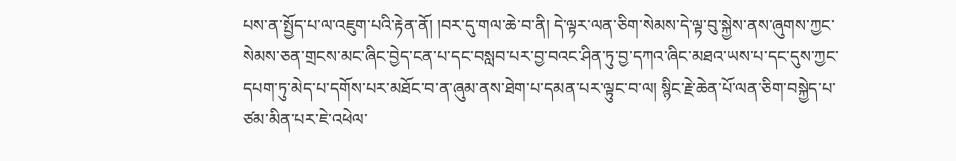པས་ན་སྤྱོད་པ་ལ་འཇུག་པའི་རྟེན་ནོ། །བར་དུ་གལ་ཆེ་བ་ནི། དེ་ལྟར་ལན་ཅིག་སེམས་དེ་ལྟ་བུ་སྐྱེས་ནས་ཞུགས་ཀྱང་སེམས་ཅན་གྲངས་མང་ཞིང་བྱེད་ངན་པ་དང་བསླབ་པར་བྱ་བའང་ཤིན་ཏུ་བྱ་དཀའ་ཞིང་མཐའ་ཡས་པ་དང་དུས་ཀྱང་དཔག་ཏུ་མེད་པ་དགོས་པར་མཐོང་བ་ན་ཞུམ་ནས་ཐེག་པ་དམན་པར་ལྟུང་བ་ལ། སྙིང་རྗེ་ཆེན་པོ་ལན་ཅིག་བསྐྱེད་པ་ཙམ་མིན་པར་ཇེ་འཕེལ་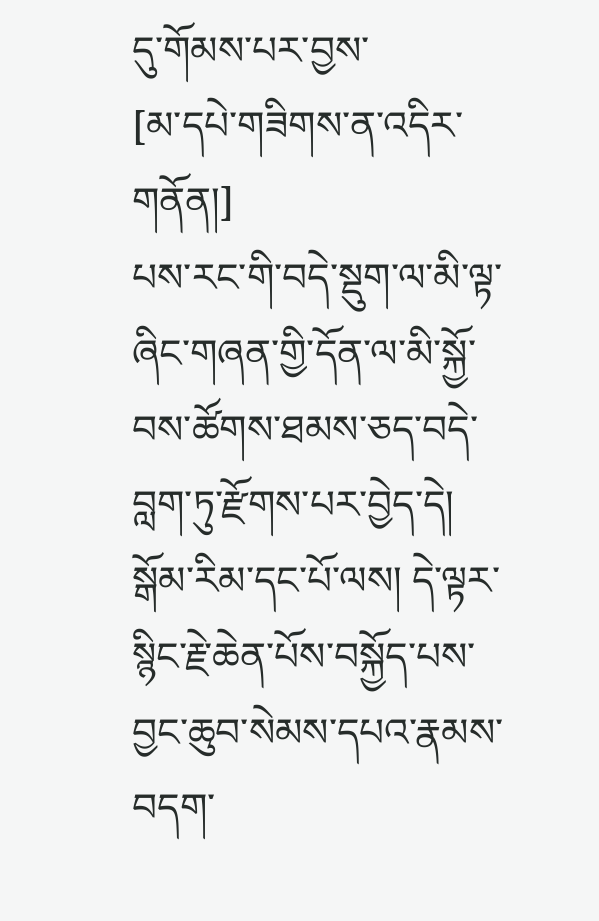དུ་གོམས་པར་བྱས་
[མ་དཔེ་གཟིགས་ན་འདིར་གནོན།]
པས་རང་གི་བདེ་སྡུག་ལ་མི་ལྟ་ཞིང་གཞན་གྱི་དོན་ལ་མི་སྐྱོ་བས་ཚོགས་ཐམས་ཅད་བདེ་བླག་ཏུ་རྫོགས་པར་བྱེད་དེ། སྒོམ་རིམ་དང་པོ་ལས། དེ་ལྟར་སྙིང་རྗེ་ཆེན་པོས་བསྐྱོད་པས་བྱང་ཆུབ་སེམས་དཔའ་རྣམས་བདག་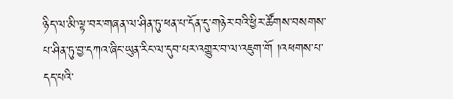ཉིད་ལ་མི་ལྟ་བར་གཞན་ལ་ཤིན་ཏུ་ཕན་པ་དོན་དུ་གཉེར་བའི་ཕྱིར་ཚོགས་བསགས་པ་ཤིན་ཏུ་བྱ་དཀའ་ཞིང་ཡུན་རིང་ལ་དུབ་པར་འགྱུར་བ་ལ་འཇུག་གོ །འཕགས་པ་དད་པའི་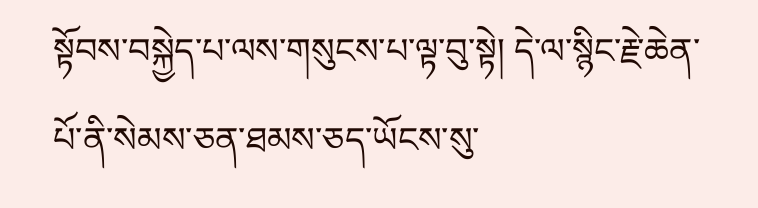སྟོབས་བསྐྱེད་པ་ལས་གསུངས་པ་ལྟ་བུ་སྟེ། དེ་ལ་སྙིང་རྗེ་ཆེན་པོ་ནི་སེམས་ཅན་ཐམས་ཅད་ཡོངས་སུ་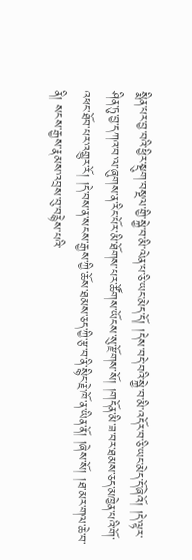སྨིན་པར་བྱ་བའི་ཕྱིར་སྡུག་བསྔལ་གྱི་སྐྱེ་བ་མི་ལེན་པ་ཅི་ཡང་མེད་དོ། །དེས་བདེ་བའི་སྐྱེ་བ་མི་འདོར་བ་ཅི་ཡང་མེད་དོ་ཞེའོ། །དེ་ལྟར་ཤིན་ཏུ་བྱ་དཀའ་བ་ལ་ཞུགས་ན་རིང་པོར་མི་ཐོགས་པར་ཚོགས་ཡོངས་སུ་རྫོགས་སོ། །གདོན་མི་ཟ་བར་ཐམས་ཅད་མཁྱེན་པའི་གོ་འཕང་ཐོབ་པར་འགྱུར་རོ། །དེ་བས་ན་སངས་རྒྱས་ཀྱི་ཆོས་ཐམས་ཅད་ཀྱི་རྩ་བ་ནི་སྙིང་རྗེ་ཁོ་ན་ཡིན་ནོ། །ཞེས་སོ། །ཐ་མར་གལ་ཆེ་བ་ནི། སངས་རྒྱས་རྣམས་འབྲས་བུ་བརྙེས་པའི་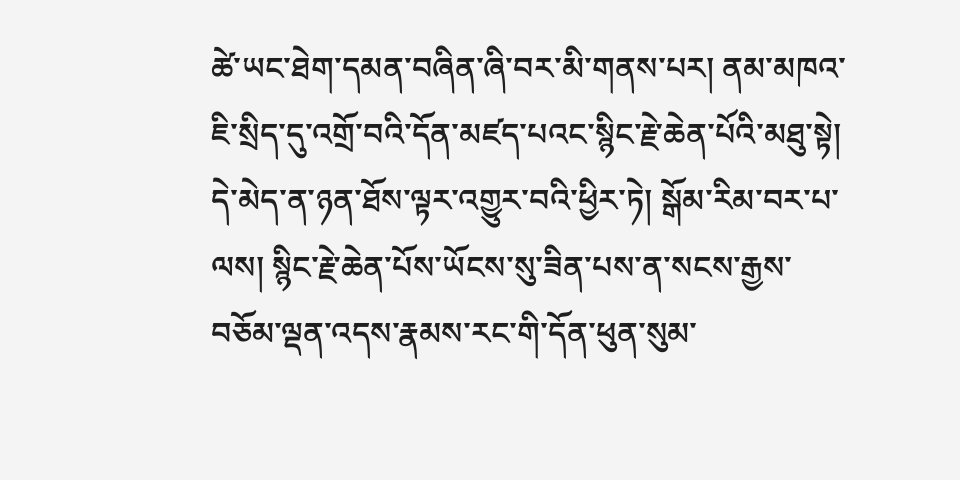ཚེ་ཡང་ཐེག་དམན་བཞིན་ཞི་བར་མི་གནས་པར། ནམ་མཁའ་ཇི་སྲིད་དུ་འགྲོ་བའི་དོན་མཛད་པའང་སྙིང་རྗེ་ཆེན་པོའི་མཐུ་སྟེ། དེ་མེད་ན་ཉན་ཐོས་ལྟར་འགྱུར་བའི་ཕྱིར་ཏེ། སྒོམ་རིམ་བར་པ་ལས། སྙིང་རྗེ་ཆེན་པོས་ཡོངས་སུ་ཟིན་པས་ན་སངས་རྒྱས་བཅོམ་ལྡན་འདས་རྣམས་རང་གི་དོན་ཕུན་སུམ་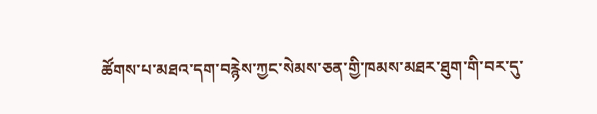ཚོགས་པ་མཐའ་དག་བརྙེས་ཀྱང་སེམས་ཅན་གྱི་ཁམས་མཐར་ཐུག་གི་བར་དུ་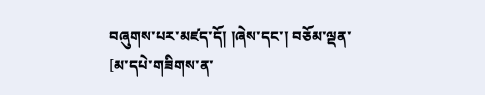བཞུགས་པར་མཛད་དོ། །ཞེས་དང་། བཅོམ་ལྡན་
[མ་དཔེ་གཟིགས་ན་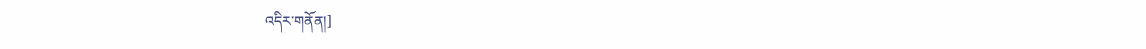འདིར་གནོན།]